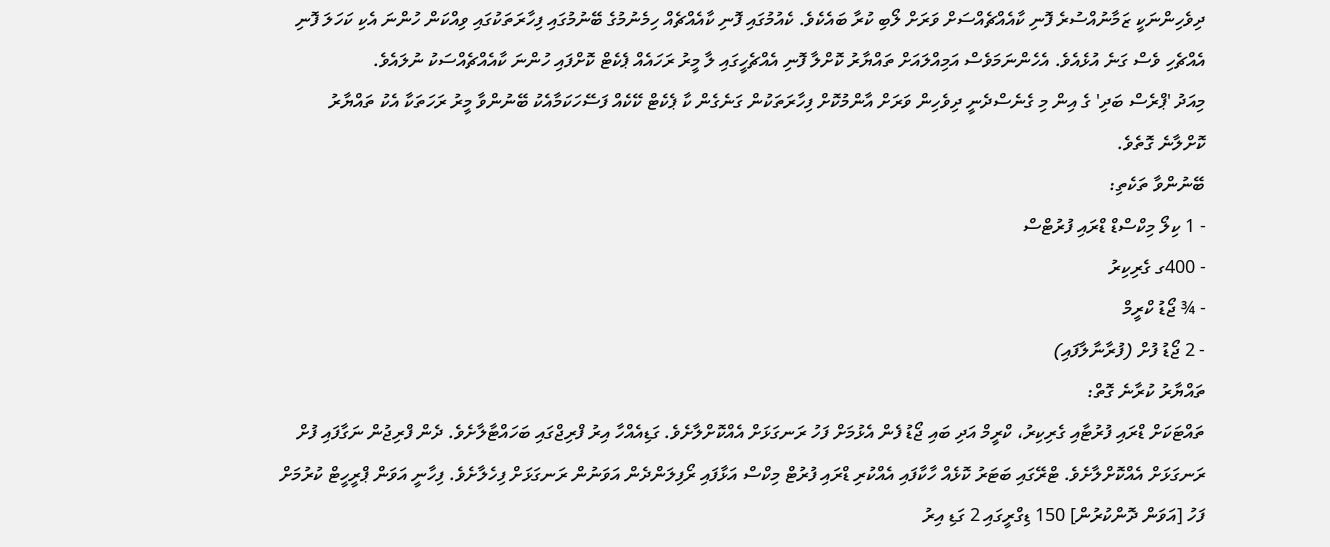ދިވެހިންނަކީ ޒަމާނުއްސުރެ ފޮނި ކާއެއްޗެއްސަށް ވަރަށް ލޯބި ކުރާ ބައެކެވެ. ކެއުމުގައި ފޮނި ކާއެއްޗެއް ހިމެނުމުގެ ބޭނުމުގައި ފިހާރަތަކުގައި ވިއްކަން ހުންނަ އެކި ކަހަލަ ފޮނި އެއްޗެހި ވެސް ގަނެ އުޅެއެވެ. އެހެންނަމަވެސް އަމިއްލައަށް ތައްޔާރު ކޮށްލާ ފޮނި އެއްޗެހީގައި ލާ މީރު ރަހައެއް ޕެކެޓް ކޮށްފައި ހުންނަ ކާއެއްޗެއްސަކު ނުލައެވެ.
މިއަދު 'ޕްރެސް ބަދި' ގެ އިން މި ގެނެސްދެނީ ދިވެހިން ވަރަށް އާންމުކޮށް ފިހާރަތަކުން ގަނެގެން ކާ ޕެކެޓް ކޭކެއް ފަސޭހަކަމާއެކު ބޭނުންވާ މީރު ރަހަތަކާ އެކު ތައްޔާރު ކޮށްލާނެ ގޮތެވެ.
ބޭނުންވާ ތަކެތި:
- 1 ކިލޯ މިކްސްޑް ޑްރައި ފުރުޓްސް
- 400ގ ގެރިކިރު
- ¾ ޖޯޑު ކްރީމް
- 2 ޖޯޑު ފުށް (ފުރާނާލާފައި)
ތައްޔާރު ކުރާނެ ގޮތް:
ތައްޓަކަށް ޑްރައި ފުރުޓާއި ގެރިކިރު، ކްރީމް އަދި ބައި ޖޯޑު ފެން އެޅުމަށް ފަހު ރަނގަޅަށް އެއްކޮށްލާށެވެ. ގަޑިއެއްހާ އިރު ފްރިޖްގައި ބަހައްޓާލާށެވެ. ދެން ފްރިޖުން ނަގާފައި ފުށް ރަނގަޅަށް އެއްކޮށްލާށެވެ. ޓްރޭގައި ބަޓަރު ކޮޅެއް ހާކާފައި އެއްކުރި ޑްރައި ފުރުޓް މިކްސް އަޅާފައި ރޯފިލަންދެން އަވަނުން ރަނގަޅަށް ފިހެލާށެވެ. ފިހާނީ އަވަން ޕްރީހީޓް ކުރުމަށް ފަހު [އަވަން ދޮންކުރުން] 150 ޑިގްރީގައި 2 ގަޑި އިރު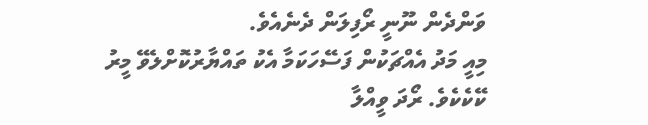ވަންދެން ނޫނީ ރޯފިލަން ދެނެއެވެ.
މިއީ މަދު އެއްޗަކުން ފަސޭހަކަމާ އެކު ތައްޔާރުކޮށްލެވޭ މީރު ކޭކެކެވެ. ރޯދަ ވީއްލާ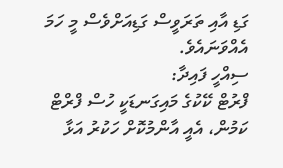ގަޑި އާއި ތަރަވީސް ގަޑިއަށްވެސް މީ ހަމަ އެއްވަނައެވެ.
ސިއްހީ ފައިދާ:
ފްރުޓް ކޭކުގެ މައިގަނޑަކީ ހުސް ފްރްޓް ކަމުން، އެއީ އާންމުކޮށް ހަކުރު އަޅާ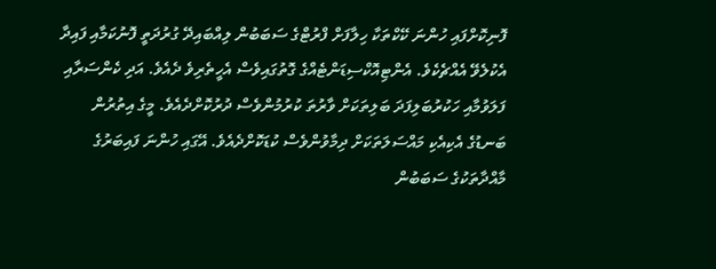ފޮނިކޮށްފައި ހުންނަ ކޭކްތަކާ ހިލާފަށް ފްރުޓްގެ ސަބަބުން ލިއްބައިދޭ ގުރުދަތީ ފޮނުކަމާއި ފައިދާ އެކުލެވޭ އެއްޗެކެވެ. އެންޓިއޮކްސިޑަންޓެއްގެ ގޮތުގައިވެސް އެހީތެރިވެ ދެއެވެ. އަދި ކެންސަރާއި ފަލަވުމާއި ހަކުރުބަލިފަދަ ބަލިތަކަށް ވާރުތަ ކުރުމުންވެސް ދުރުކޮށްދެއެވެ. މީގެ އިތުރުން ބަނޑުގެ އެކިއެކި މައްސަލަތަކަށް ދިމާވުންވެސް ކުޑަކޮށްދެއެވެ. އޭގައި ހުންނަ ފައިބަރުގެ މާއްދާތަކުގެ ސަބަބުން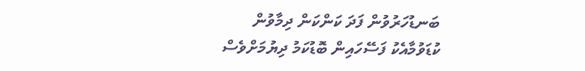ބަނޑުހަރުވުން ފަދަ ކަންކަން ދިމާވުން ކުޑަވުމާއެކު ފަސޭހައިން ބޮޑުކަމު ދިޔުމަށްވެސް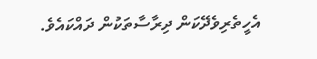އެހީތެރިވެދޭކަން ދިރާސާތަކުން ދައްކައެވެ.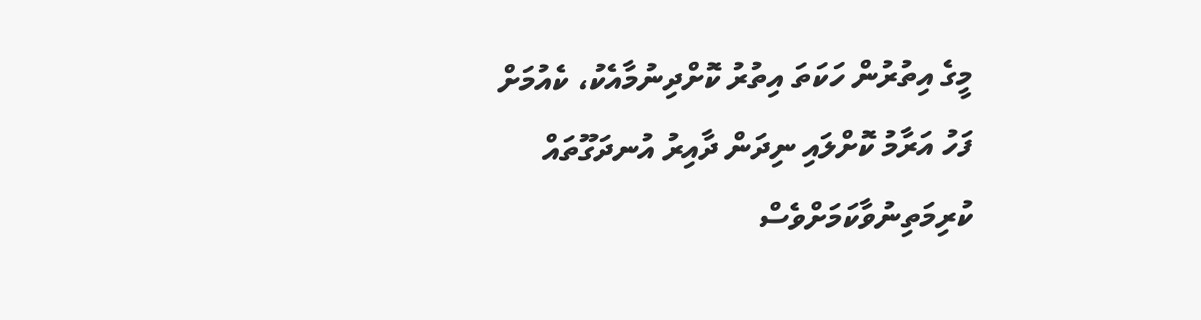މީގެ އިތުރުން ހަކަތަ އިތުރު ކޮށްދިނުމާއެކު، ކެއުމަށް ފަހު އަރާމު ކޮށްލައި ނިދަން ދާއިރު އުނދަގޫތައް ކުރިމަތިނުވާކަމަށްވެސް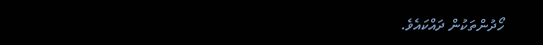ހޯދުންތަކުން ދައްކައެވެ.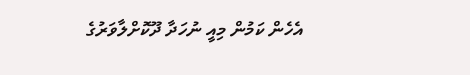އެހެން ކަމުން މިއީ ނުހަދާ ދޫކޮށްލާވަރުގެ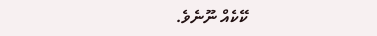ކޭކެއް ނޫނެވެ.